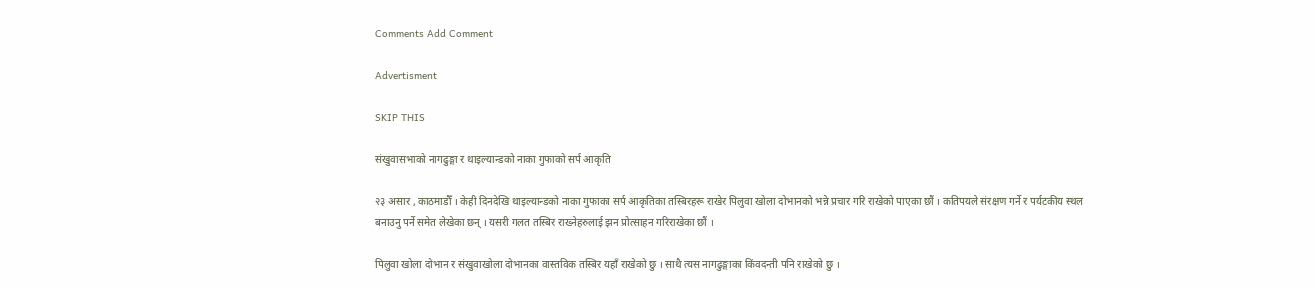Comments Add Comment

Advertisment

SKIP THIS

संखुवासभाको नागढुङ्गा र थाइल्यान्डको नाका गुफाको सर्प आकृति

२३ असार , काठमाडौँ । केही दिनदेखि थाइल्यान्डको नाका गुफाका सर्प आकृतिका तस्बिरहरू राखेर पिलुवा खोला दोभानको भन्ने प्रचार गरि राखेको पाएका छौं । कतिपयले संरक्षण गर्ने र पर्यटकीय स्थल बनाउनु पर्ने समेत लेखेका छन् । यसरी गलत तस्बिर राख्नेहरुलाई झन प्रोत्साहन गरिराखेका छौं ।

पिलुवा खोला दोभान र संखुवाखोला दोभानका वास्तविक तस्बिर यहाँ राखेको छु । साथै त्यस नागढुङ्गाका किंवदन्ती पनि राखेको छु ।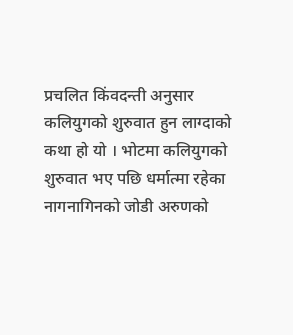प्रचलित किंवदन्ती अनुसार कलियुगको शुरुवात हुन लाग्दाको कथा हो यो । भोटमा कलियुगको शुरुवात भए पछि धर्मात्मा रहेका नागनागिनको जोडी अरुणको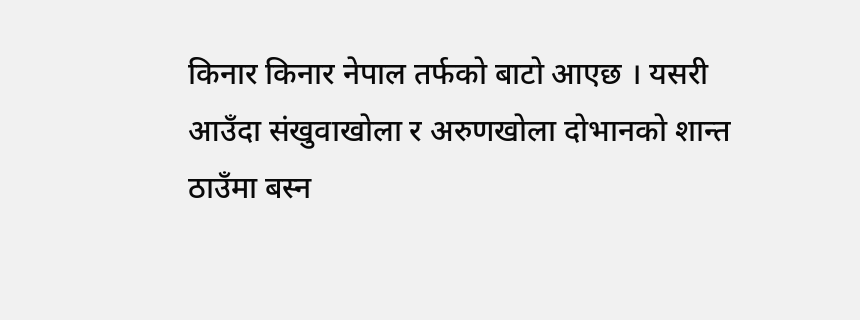किनार किनार नेपाल तर्फको बाटो आएछ । यसरी आउँदा संखुवाखोला र अरुणखोला दोभानको शान्त ठाउँमा बस्न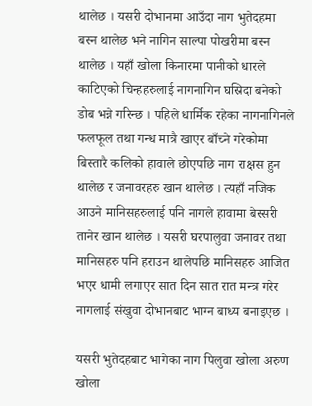थालेछ । यसरी दोभानमा आउँदा नाग भुतेदहमा बस्न थालेछ भने नागिन साल्पा पोखरीमा बस्न थालेछ । यहाँ खोला किनारमा पानीको धारले काटिएको चिन्हहरुलाई नागनागिन घस्रिदा बनेको डोब भन्ने गरिन्छ । पहिले धार्मिक रहेका नागनागिनले फलफूल तथा गन्ध मात्रै खाएर बाँच्ने गरेकोमा बिस्तारै कलिको हावाले छोएपछि नाग राक्षस हुन थालेछ र जनावरहरु खान थालेछ । त्यहाँ नजिक आउने मानिसहरुलाई पनि नागले हावामा बेस्सरी तानेर खान थालेछ । यसरी घरपालुवा जनावर तथा मानिसहरु पनि हराउन थालेपछि मानिसहरु आजित भएर धामी लगाएर सात दिन सात रात मन्त्र गरेर नागलाई संखुवा दोभानबाट भाग्न बाध्य बनाइएछ ।

यसरी भुतेदहबाट भागेका नाग पिलुवा खोला अरुण खोला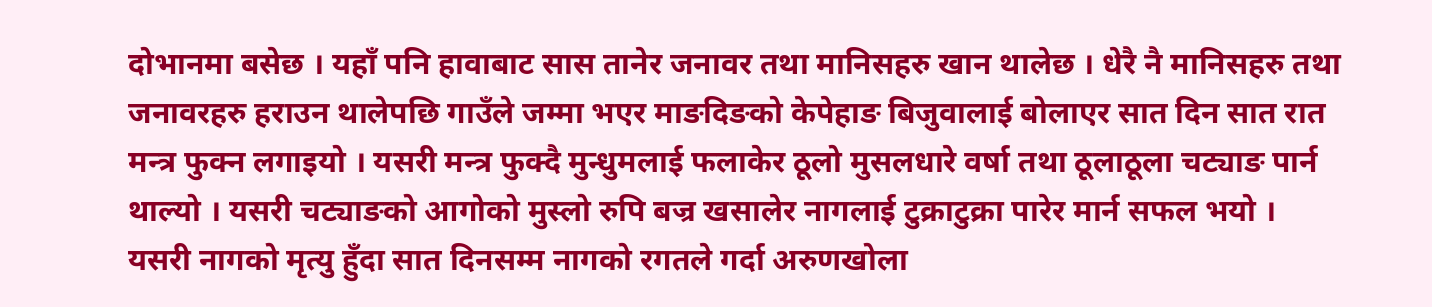दोभानमा बसेछ । यहाँ पनि हावाबाट सास तानेर जनावर तथा मानिसहरु खान थालेछ । धेरै नै मानिसहरु तथा जनावरहरु हराउन थालेपछि गाउँले जम्मा भएर माङदिङको केपेहाङ बिजुवालाई बोलाएर सात दिन सात रात मन्त्र फुक्न लगाइयो । यसरी मन्त्र फुक्दै मुन्धुमलाई फलाकेर ठूलो मुसलधारे वर्षा तथा ठूलाठूला चट्याङ पार्न थाल्यो । यसरी चट्याङको आगोको मुस्लो रुपि बज्र खसालेर नागलाई टुक्राटुक्रा पारेर मार्न सफल भयो । यसरी नागको मृत्यु हुँदा सात दिनसम्म नागको रगतले गर्दा अरुणखोला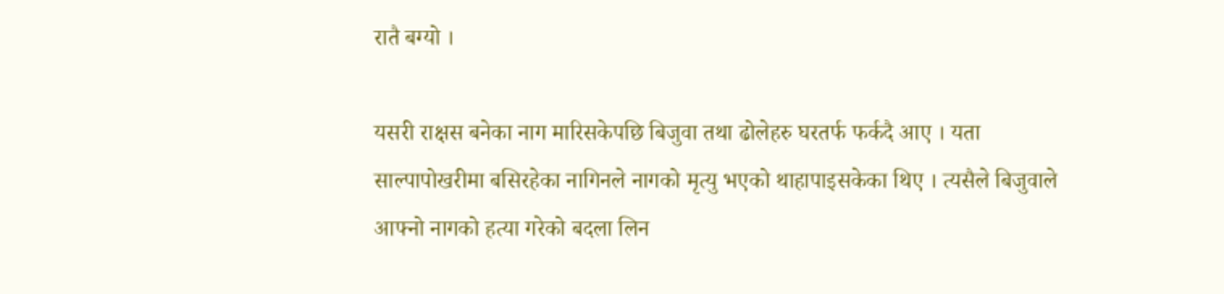रातै बग्यो ।

यसरी राक्षस बनेका नाग मारिसकेपछि बिजुवा तथा ढोलेहरु घरतर्फ फर्कदै आए । यता साल्पापोखरीमा बसिरहेका नागिनले नागको मृत्यु भएको थाहापाइसकेका थिए । त्यसैले बिजुवाले आफ्नो नागको हत्या गरेको बदला लिन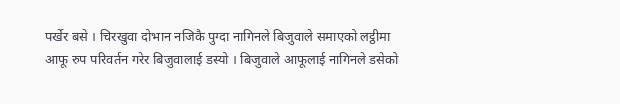पर्खेर बसे । चिरखुवा दोभान नजिकै पुग्दा नागिनले बिजुवाले समाएको लट्ठीमा आफू रुप परिवर्तन गरेर बिजुवालाई डस्यो । बिजुवाले आफूलाई नागिनले डसेको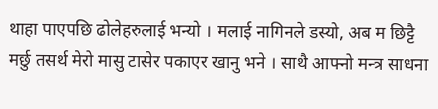थाहा पाएपछि ढोलेहरुलाई भन्यो । मलाई नागिनले डस्यो, अब म छिट्टै मर्छु तसर्थ मेरो मासु टासेर पकाएर खानु भने । साथै आफ्नो मन्त्र साधना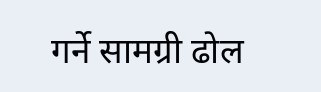गर्ने सामग्री ढोल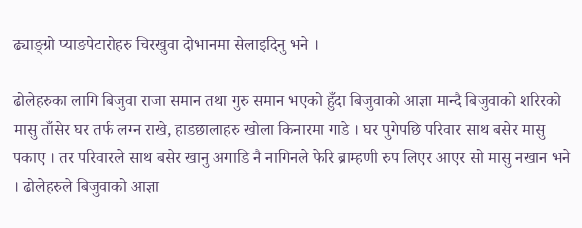ढ्याङ्ग्रो प्याङपेटारोहरु चिरखुवा दोभानमा सेलाइदिनु भने ।

ढोलेहरुका लागि बिजुवा राजा समान तथा गुरु समान भएको हुँदा बिजुवाको आज्ञा मान्दै बिजुवाको शरिरको मासु ताँसेर घर तर्फ लग्न राखे, हाडछालाहरु खोला किनारमा गाडे । घर पुगेपछि परिवार साथ बसेर मासु पकाए । तर परिवारले साथ बसेर खानु अगाडि नै नागिनले फेरि ब्राम्हणी रुप लिएर आएर सो मासु नखान भने । ढोलेहरुले बिजुवाको आज्ञा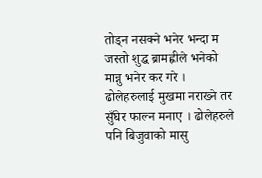तोड्न नसक्ने भनेर भन्दा म जस्तो शुद्ध ब्रामह्णीले भनेको मान्नु भनेर कर गरे । ढोलेहरुलाई मुखमा नराख्ने तर सुँघेर फाल्न मनाए । ढोलेहरुले पनि बिजुवाको मासु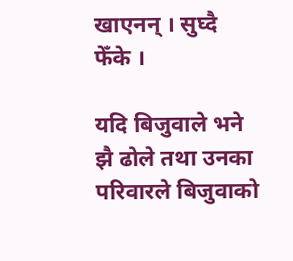खाएनन् । सुघ्दै फेँके ।

यदि बिजुवाले भने झै ढोले तथा उनका परिवारले बिजुवाको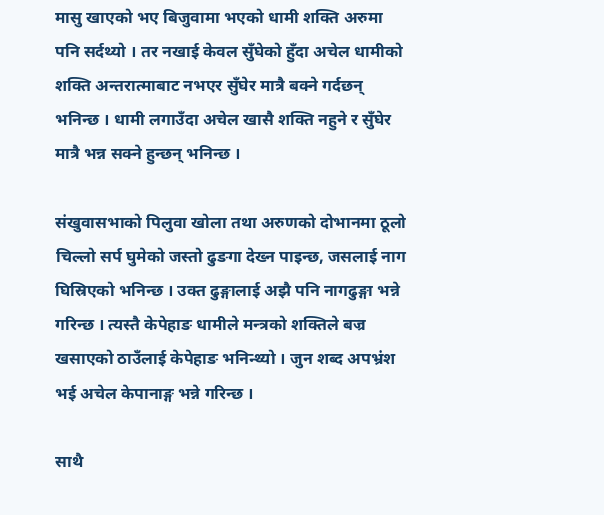मासु खाएको भए बिजुवामा भएको धामी शक्ति अरुमा पनि सर्दथ्यो । तर नखाई केवल सुँघेको हुँदा अचेल धामीको शक्ति अन्तरात्माबाट नभएर सुँघेर मात्रै बक्ने गर्दछन् भनिन्छ । धामी लगाउँदा अचेल खासै शक्ति नहुने र सुँघेर मात्रै भन्न सक्ने हुन्छन् भनिन्छ ।

संखुवासभाको पिलुवा खोला तथा अरुणको दोभानमा ठूलो चिल्लो सर्प घुमेको जस्तो ढुङगा देख्न पाइन्छ, जसलाई नाग घिस्रिएको भनिन्छ । उक्त ढुङ्गालाई अझै पनि नागढुङ्गा भन्ने गरिन्छ । त्यस्तै केपेहाङ धामीले मन्त्रको शक्तिले बज्र खसाएको ठाउँलाई केपेहाङ भनिन्थ्यो । जुन शब्द अपभ्रंश भई अचेल केपानाङ्ग भन्ने गरिन्छ ।

साथै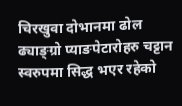चिरखुवा दोभानमा ढोल ढ्याङ्ग्रो प्याङपेटारोहरु चट्टान स्वरुपमा सिद्ध भएर रहेको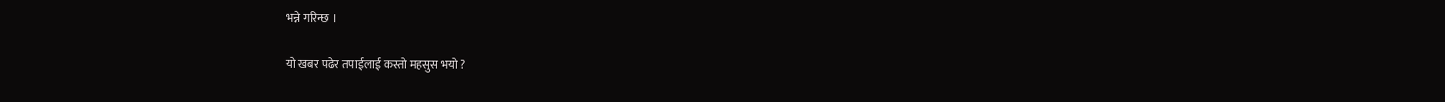भन्ने गरिन्छ ।

यो खबर पढेर तपाईलाई कस्तो महसुस भयो ?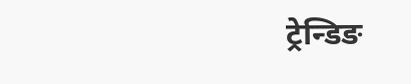ट्रेन्डिङ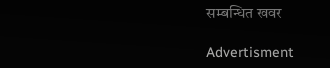सम्बन्धित खवर

Advertisment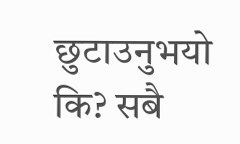छुटाउनुभयो कि? सबै